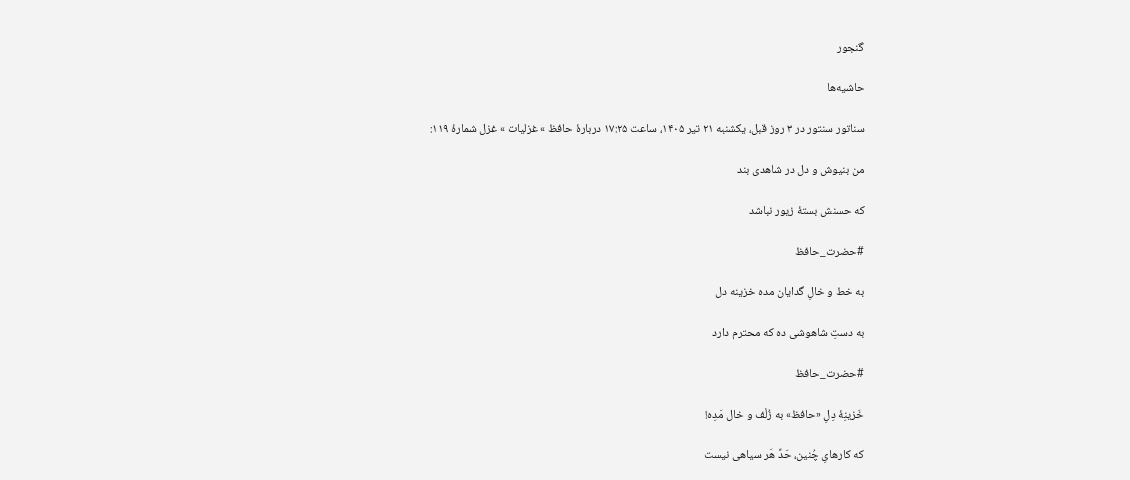گنجور

حاشیه‌ها

سناتور سنتور در ۳ روز قبل، یکشنبه ۲۱ تیر ۱۴۰۵، ساعت ۱۷:۲۵ دربارهٔ حافظ » غزلیات » غزل شمارهٔ ۱۱۹:

من بنیوش و دل در شاهدی بند

که حسنش بستهٔ زیور نباشد

#حضرت_حافظ

به خط و خالِ گدایان مده خزینه دل

به دستِ شاهوشی ده که محترم دارد

#حضرت_حافظ

خَزینِهٔ دِلِ «حافظ» به زُلْف و خال مَدِه!

که کارهایِ چُنین، حَدِّ هَر سیاهی نیست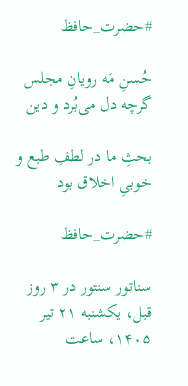#حضرت_حافظ

حُسنِ مَه رویانِ مجلس گرچه دل می‌بُرد و دین

بحثِ ما در لطفِ طبع و خوبیِ اخلاق بود

#حضرت_حافظ

سناتور سنتور در ۳ روز قبل، یکشنبه ۲۱ تیر ۱۴۰۵، ساعت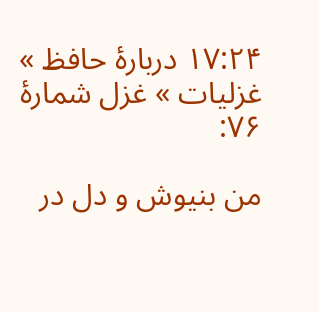۱۷:۲۴ دربارهٔ حافظ » غزلیات » غزل شمارهٔ ۷۶:

من بنیوش و دل در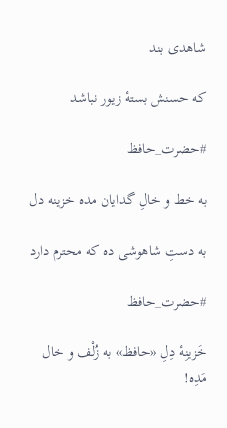شاهدی بند

که حسنش بستهٔ زیور نباشد

#حضرت_حافظ

به خط و خالِ گدایان مده خزینه دل

به دستِ شاهوشی ده که محترم دارد

#حضرت_حافظ

خَزینِهٔ دِلِ «حافظ» به زُلْف و خال مَدِه!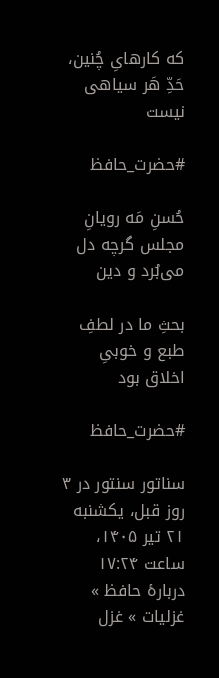که کارهایِ چُنین، حَدِّ هَر سیاهی نیست

#حضرت_حافظ

حُسنِ مَه رویانِ مجلس گرچه دل می‌بُرد و دین

بحثِ ما در لطفِ طبع و خوبیِ اخلاق بود

#حضرت_حافظ

سناتور سنتور در ۳ روز قبل، یکشنبه ۲۱ تیر ۱۴۰۵، ساعت ۱۷:۲۴ دربارهٔ حافظ » غزلیات » غزل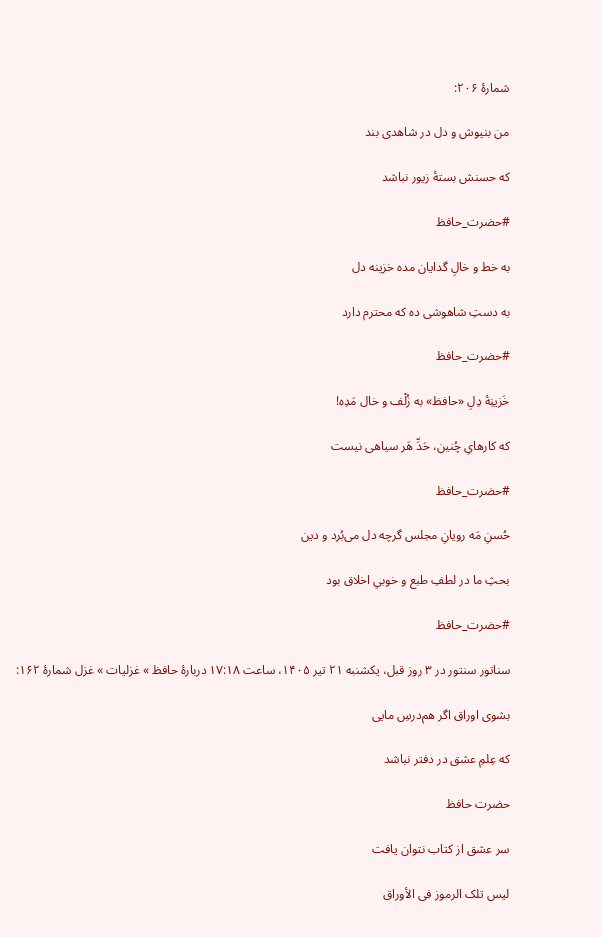شمارهٔ ۲۰۶:

من بنیوش و دل در شاهدی بند

که حسنش بستهٔ زیور نباشد

#حضرت_حافظ

به خط و خالِ گدایان مده خزینه دل

به دستِ شاهوشی ده که محترم دارد

#حضرت_حافظ

خَزینِهٔ دِلِ «حافظ» به زُلْف و خال مَدِه!

که کارهایِ چُنین، حَدِّ هَر سیاهی نیست

#حضرت_حافظ

حُسنِ مَه رویانِ مجلس گرچه دل می‌بُرد و دین

بحثِ ما در لطفِ طبع و خوبیِ اخلاق بود

#حضرت_حافظ

سناتور سنتور در ۳ روز قبل، یکشنبه ۲۱ تیر ۱۴۰۵، ساعت ۱۷:۱۸ دربارهٔ حافظ » غزلیات » غزل شمارهٔ ۱۶۲:

بشوی اوراق اگر هم‌درسِ مایی

که عِلمِ عشق در دفتر نباشد

حضرت حافظ

سر عشق از کتاب نتوان یافت

لیس تلک الرموز فی الأوراق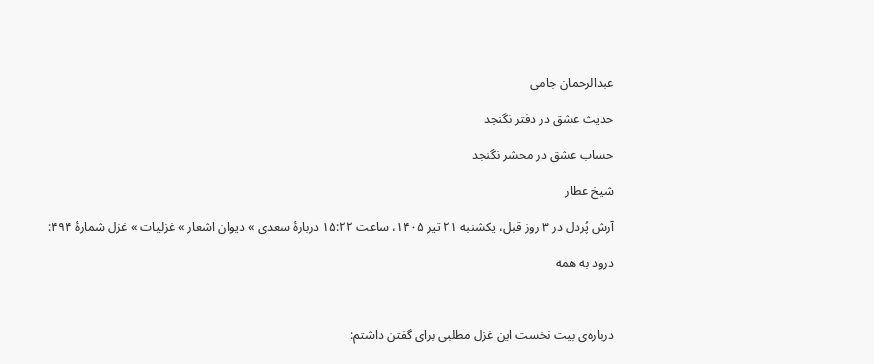عبدالرحمان جامی

حدیث عشق در دفتر نگنجد

حساب عشق در محشر نگنجد

شیخ عطار

آرش پُردل در ۳ روز قبل، یکشنبه ۲۱ تیر ۱۴۰۵، ساعت ۱۵:۲۲ دربارهٔ سعدی » دیوان اشعار » غزلیات » غزل شمارهٔ ۴۹۴:

درود به همه‌



درباره‌ی بیت نخست این غزل مطلبی برای گفتن داشتم: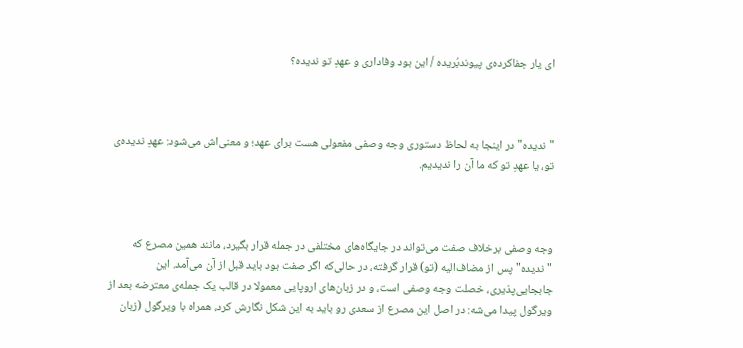ای یار جفاکرده‌ی پیوندبُریده / این بود وفاداری و عهدِ تو ندیده؟



"ندیده" در اینجا به لحاظ دستوری وجه وصفی مفعولی هست برای عهد؛ و معنی‌اش می‌شود: عهدِ ندیده‌ی تو، یا عهدِ تو که ما آن را ندیدیم.



وجه وصفی برخلاف صفت می‌تواند در جایگاه‌های مختلفی در جمله قرار بگیرد، مانند همین مصرع که "ندیده" پس از مضاف‌الیه (تو) قرار گرفته، در حالی‌که اگر صفت بود باید قبل از آن می‌آمد. این جابجایی‌پذیری، خصلت وجه وصفی است، و در زبان‌های اروپایی معمولا در قالب یک جمله‌ی معترضه بعد از ویرگول پیدا می‌شه: در اصل این مصرع از سعدی رو باید به این شکل نگارش کرد، همراه با ویرگول (زبان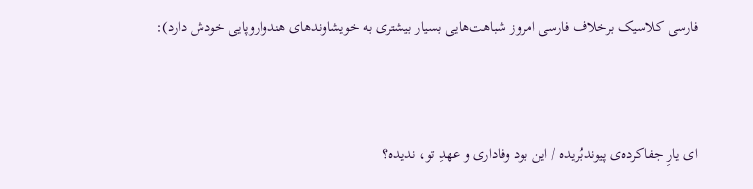فارسی کلاسیک برخلاف فارسی امروز شباهت‌هایی بسیار بیشتری به خویشاوندهای هندواروپایی خودش دارد):



ای یارِ جفاکرده‌ی پیوندبُریده / این بود وفاداری و عهدِ تو، ندیده؟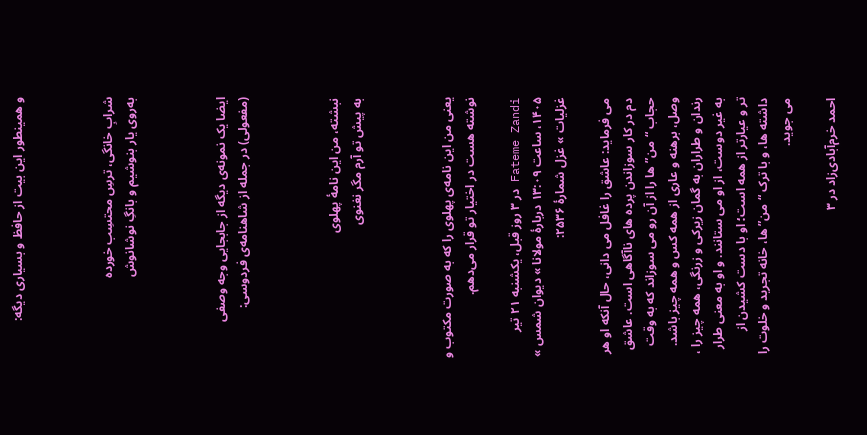و همینطور این بیت از حافظ و بسیاری دیگه:



شرابِ خانگی، ترسِ محتسِب‌ خورده
به‌روی یار بنوشیم و بانگِ نوشانوش



ایضا یک نمونه‌ی دیگه از جابجایی وجه وصفی (مفعولی) در جمله از شاهنامه‌ی فردوسی:



نبشته، من این نامهٔ پهلوی
به پیش تو آرم مگر نغنوی



یعنی من این نامه‌ی پهلوی را که به صورت مکتوب و نوشته هست در اختیار تو قرار می‌دهم.

Fateme Zandi در ۳ روز قبل، یکشنبه ۲۱ تیر ۱۴۰۵، ساعت ۱۳:۰۹ دربارهٔ مولانا » دیوان شمس » غزلیات » غزل شمارهٔ ۲۵۳۶:

می فرماید: عاشق را غافل می دانی، حال آنکه او هر دم در کار سوزاندن پرده های ناآگاهی است. عاشق حجاب “من” ها را از آن رو می سوزاند که به وقت وصل، برهنه و عاری از همه کس و همه چیز باشد. رندان و طراران به گمان زیرکی و زرنگی، همه چیز را ، به غیر دوست، از او می ستانند. و او به معنی طرار تر و عیارتر از همه است؛ او با دست کشیدن از داشته ها، و با ترک “من” ها، خانه تجرید و خلوت را می جوید.

احمد خرم‌آبادی‌زاد در ۳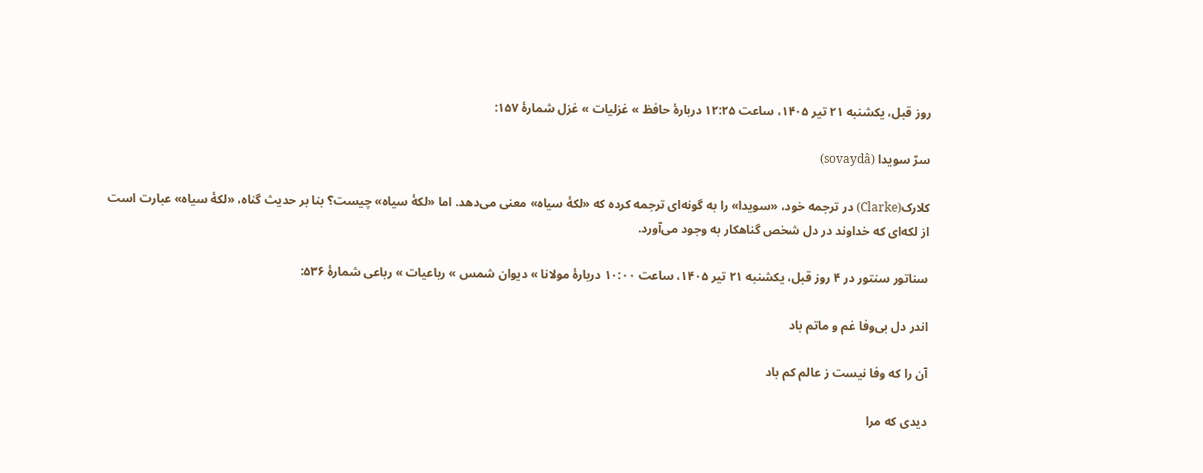روز قبل، یکشنبه ۲۱ تیر ۱۴۰۵، ساعت ۱۲:۲۵ دربارهٔ حافظ » غزلیات » غزل شمارهٔ ۱۵۷:

سرّ سویدا (sovaydâ)

کلارک(Clarke) در ترجمه خود، «سویدا» را به گونه‌ای ترجمه کرده که «لکۀ سیاه» معنی می‌دهد. اما «لکۀ سیاه» چیست؟ بنا بر حدیث گناه، «لکۀ سیاه» عبارت است از لکه‌ای که خداوند در دل شخص گناهکار به وجود می‌آورد.

سناتور سنتور در ۴ روز قبل، یکشنبه ۲۱ تیر ۱۴۰۵، ساعت ۱۰:۰۰ دربارهٔ مولانا » دیوان شمس » رباعیات » رباعی شمارهٔ ۵۳۶:

اندر دل بی‌وفا غم و ماتم باد

آن را که وفا نیست ز عالم کم باد

دیدی که مرا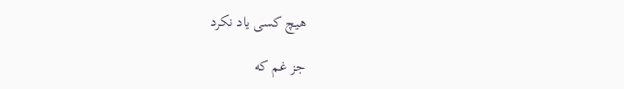هیچ کسی یاد نکرد

جز غم که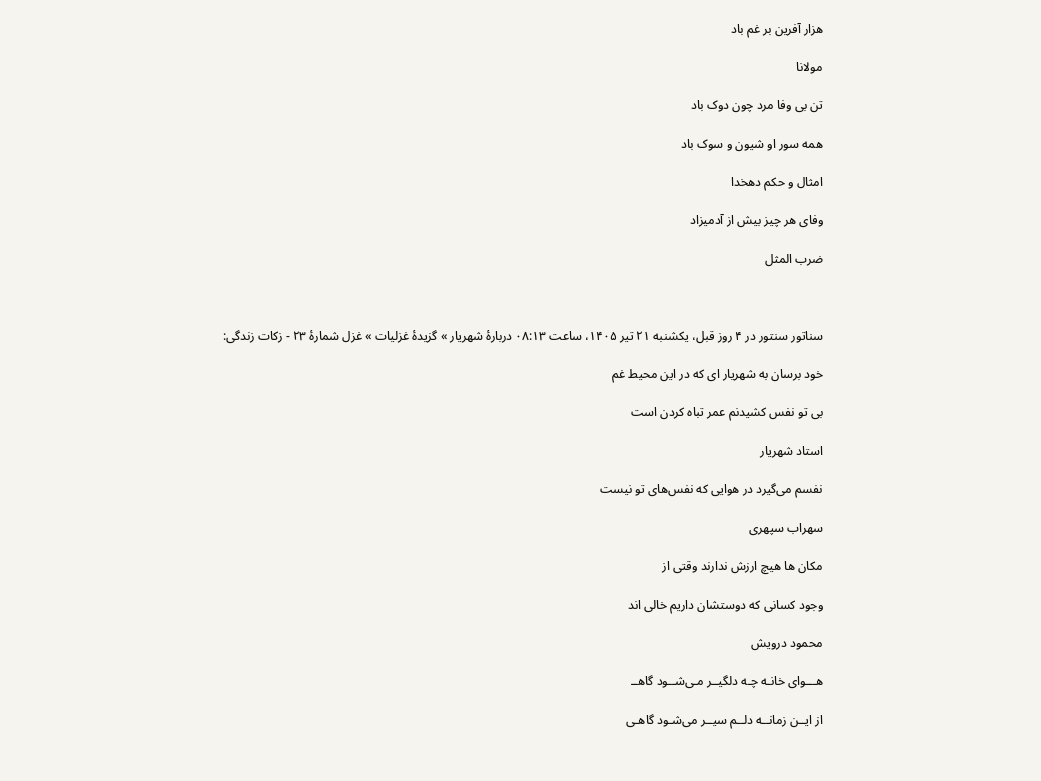هزار آفرین بر غم باد

مولانا

تن بی‌ وفا مرد چون دوک باد

همه سور او شیون و سوک باد

امثال و حکم دهخدا

وفای هر چیز بیش از آدمیزاد

ضرب المثل



سناتور سنتور در ۴ روز قبل، یکشنبه ۲۱ تیر ۱۴۰۵، ساعت ۰۸:۱۳ دربارهٔ شهریار » گزیدهٔ غزلیات » غزل شمارهٔ ۲۳ - زکات زندگی:

خود برسان به شهریار ای که در این محیط غم

بی تو نفس کشیدنم عمر تباه کردن است

استاد شهریار

نفسم می‌گیرد در هوایی که نفس‌های تو نیست

سهراب سپهری

مکان ها هیچ ارزش ندارند وقتی از

وجود کسانی که دوستشان داریم خالی اند

محمود درویش

هـــوای خانـه چـه دلگیــر مـی‌شــود گاهــ

از ایــن زمانــه دلــم سیــر می‌شـود گاهـی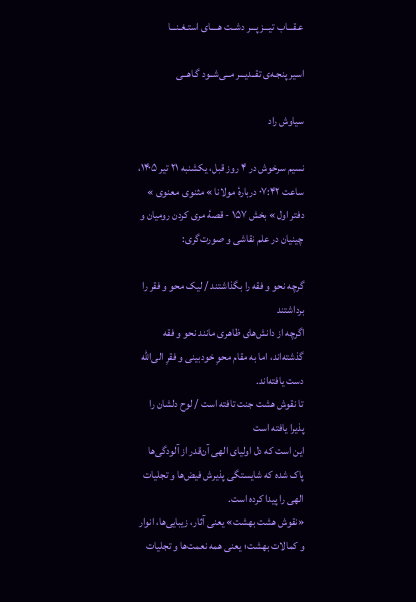عـقـــاب تیـــز پـــر دشــت هــــای استـغـنـــا

اسیر پنجـه‌ی تقــدیـــر مــی‌شــود گـاهــی

سیاوش راد

نسیم سرخوش در ۴ روز قبل، یکشنبه ۲۱ تیر ۱۴۰۵، ساعت ۰۷:۴۲ دربارهٔ مولانا » مثنوی معنوی » دفتر اول » بخش ۱۵۷ - قصهٔ مری کردن رومیان و چینیان در علم نقاشی و صورت‌گری:

گرچه نحو و فقه را بگذاشتند / لیک محو و فقر را برداشتند
اگرچه از دانش‌های ظاهری مانند نحو و فقه گذشته‌اند، اما به مقام محوِ خودبینی و فقرِ الی‌الله دست یافته‌اند.
تا نقوش هشت جنت تافته است / لوح دلشان را پذیرا یافته است
این است که دل اولیای الهی آن‌قدر از آلودگی‌ها پاک شده که شایستگی پذیرش فیض‌ها و تجلیات الهی را پیدا کرده است.
«نقوش هشت بهشت» یعنی آثار، زیبایی‌ها، انوار و کمالات بهشت؛ یعنی همه نعمت‌ها و تجلیات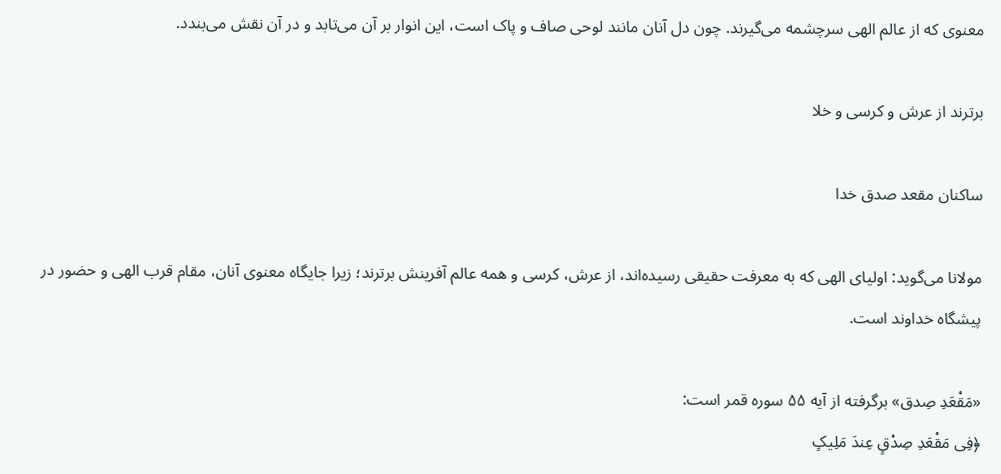معنوی که از عالم الهی سرچشمه می‌گیرند. چون دل آنان مانند لوحی صاف و پاک است، این انوار بر آن می‌تابد و در آن نقش می‌بندد.

برترند از عرش و کرسی و خلا

ساکنان مقعد صدق خدا

مولانا می‌گوید: اولیای الهی که به معرفت حقیقی رسیده‌اند، از عرش، کرسی و همه عالم آفرینش برترند؛ زیرا جایگاه معنوی آنان، مقام قرب الهی و حضور در پیشگاه خداوند است.

«مَقْعَدِ صِدق» برگرفته از آیه ۵۵ سوره قمر است:
﴿فِی مَقْعَدِ صِدْقٍ عِندَ مَلِیکٍ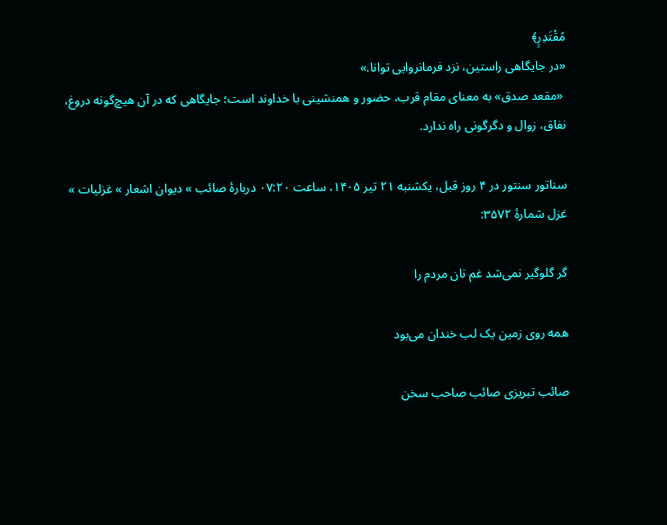مُقْتَدِرٍ﴾
«در جایگاهی راستین، نزد فرمانروایی توانا.»
 «مقعد صدق» به معنای مقام قرب، حضور و همنشینی با خداوند است؛ جایگاهی که در آن هیچ‌گونه دروغ، نفاق، زوال و دگرگونی راه ندارد.

سناتور سنتور در ۴ روز قبل، یکشنبه ۲۱ تیر ۱۴۰۵، ساعت ۰۷:۲۰ دربارهٔ صائب » دیوان اشعار » غزلیات » غزل شمارهٔ ۳۵۷۲:

گر گلوگیر نمی‌شد غم نان مردم را

همه روی زمین یک لب خندان می‌بود

صائب تبریزی صائب صاحب سخن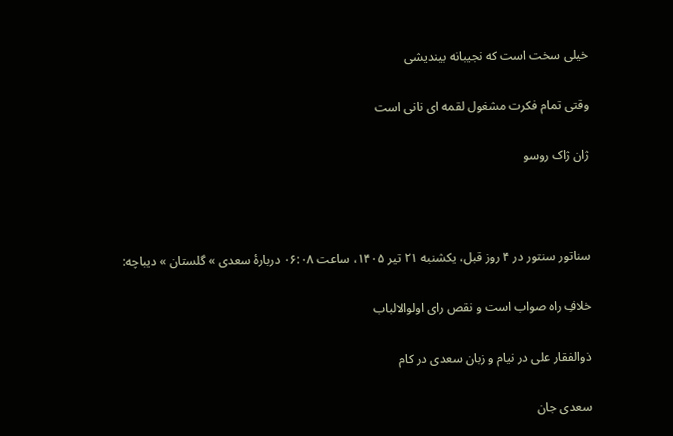خیلی سخت است که نجیبانه بیندیشی

وقتی تمام فکرت مشغول لقمه ای نانی است

ژان ژاک روسو



سناتور سنتور در ۴ روز قبل، یکشنبه ۲۱ تیر ۱۴۰۵، ساعت ۰۶:۰۸ دربارهٔ سعدی » گلستان » دیباچه:

خلافِ راه صواب است و نقص رای اولوالالباب

ذوالفقار علی در نیام و زبان سعدی در کام

سعدی جان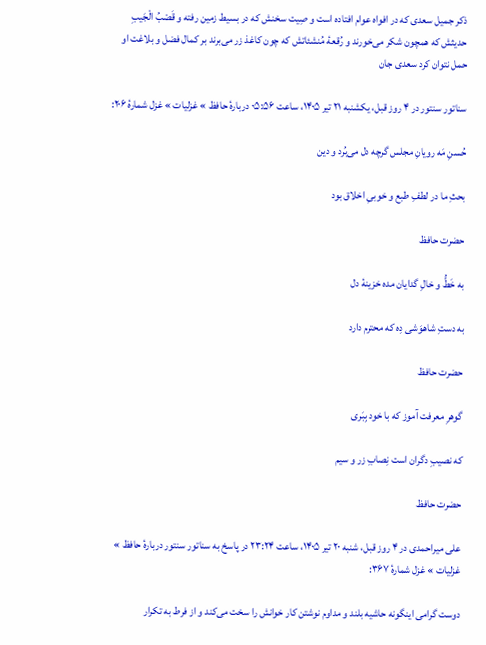ذکر جمیل سعدی که در افواه عوام افتاده است و صِیت سخنش که در بسیط زمین رفته و قَصْبُ الْجَیبِ حدیثش که همچون شکر می‌خورند و رُقعهٔ مُنشئاتش که چون کاغذ زر می‌برند بر کمال فضل و بلاغت او حمل نتوان کرد سعدی جان

سناتور سنتور در ۴ روز قبل، یکشنبه ۲۱ تیر ۱۴۰۵، ساعت ۰۵:۵۶ دربارهٔ حافظ » غزلیات » غزل شمارهٔ ۲۰۶:

حُسنِ مَه رویانِ مجلس گرچه دل می‌بُرد و دین

بحثِ ما در لطفِ طبع و خوبیِ اخلاق بود

حضرت حافظ

به خَطُّ و خالِ گدایان مده خزینهٔ دل

به دستِ شاهوَشی دِه که محترم دارد

حضرت حافظ

گوهرِ معرفت آموز که با خود بِبَری

که نصیبِ دگران است نِصابِ زر و سیم

حضرت حافظ

علی میراحمدی در ۴ روز قبل، شنبه ۲۰ تیر ۱۴۰۵، ساعت ۲۳:۲۴ در پاسخ به سناتور سنتور دربارهٔ حافظ » غزلیات » غزل شمارهٔ ۳۶۷:

دوست گرامی اینگونه حاشیه بلند و مداوم نوشتن کار خوانش را سخت می‌کند و از فرط به تکرار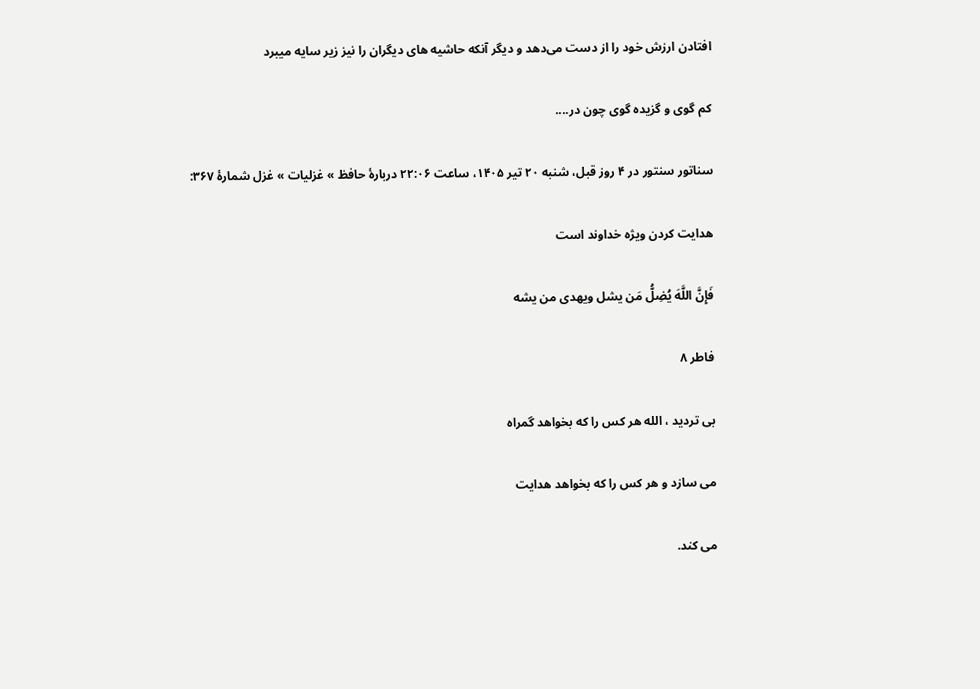افتادن ارزش خود را از دست می‌دهد و دیگر آنکه حاشیه های دیگران را نیز زیر سایه میبرد

کم گوی و گزیده گوی چون در....

سناتور سنتور در ۴ روز قبل، شنبه ۲۰ تیر ۱۴۰۵، ساعت ۲۲:۰۶ دربارهٔ حافظ » غزلیات » غزل شمارهٔ ۳۶۷:

هدایت کردن ویژه خداوند است

فَإِنَّ اللَّهَ یُضِلُّ مَن یشل ویهدی من یشه

فاطر ۸

بی تردید ، الله هر کس را که بخواهد گمراه

می سازد و هر کس را که بخواهد هدایت

می کند.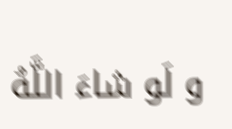و لَو شاءَ اللَّهُ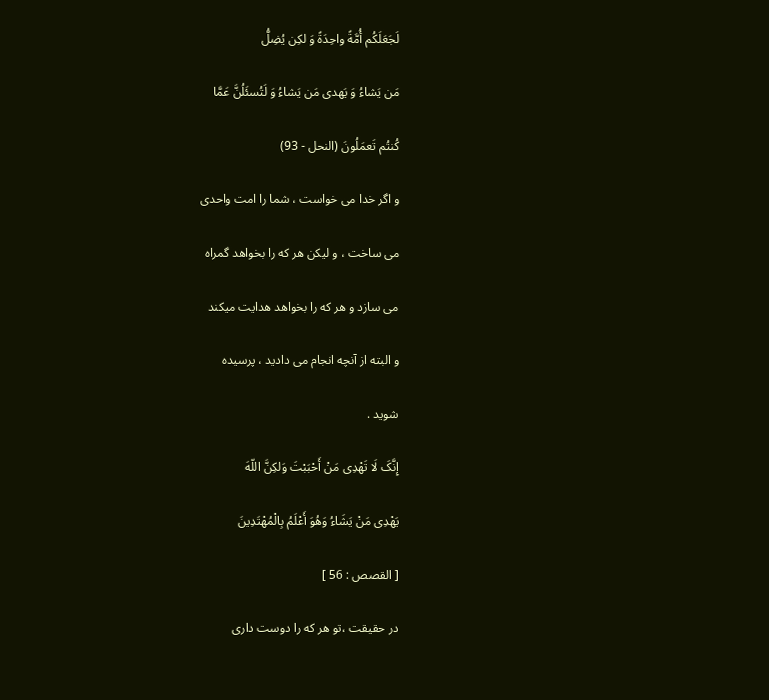لَجَعَلَکُم أُمَّةً واحِدَةً وَ لکِن یُضِلُّ

مَن یَشاءُ وَ یَهدی مَن یَشاءُ وَ لَتُسئَلُنَّ عَمَّا

کُنتُم تَعمَلُونَ (النحل - 93)

و اگر خدا می خواست ، شما را امت واحدی

می ساخت ، و لیکن هر که را بخواهد گمراه

می سازد و هر که را بخواهد هدایت میکند

و البته از آنچه انجام می دادید ، پرسیده

شوید .

إِنَّکَ لَا تَهْدِی مَنْ أَحْبَبْتَ وَلکِنَّ اللّهَ

یَهْدِی مَنْ یَشَاءُ وَهُوَ أَعْلَمُ بِالْمُهْتَدِینَ

[ القصص : 56 ]

در حقیقت ،تو هر که را دوست داری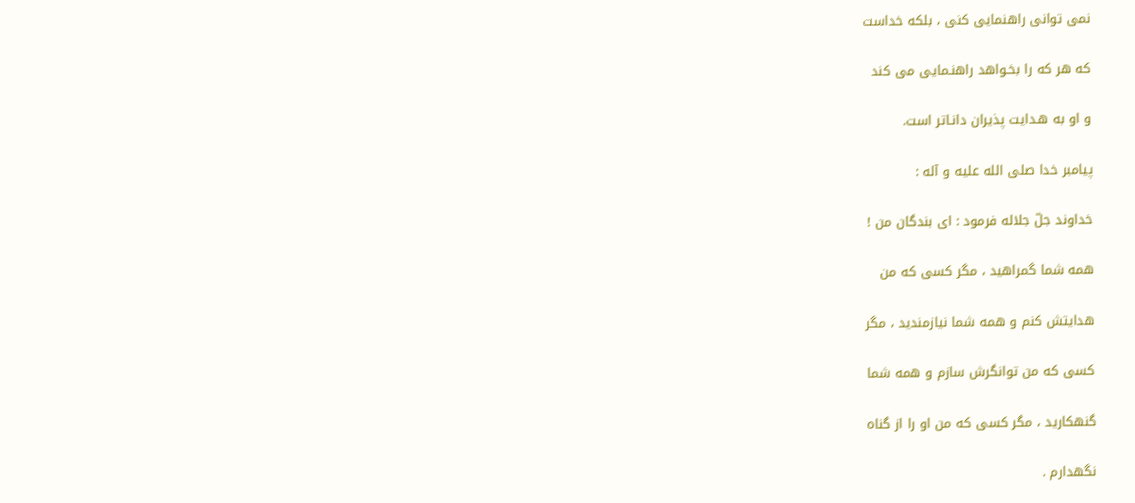نمی توانی راهنمایی کنی ، بلکه خداست

که هر که را بخـواهد راهنـمایی می کند

و او به هـدایت پذیران دانـاتر است.

پیامبر خدا صلی الله علیه و آله :

خداوند جلّ جلاله فرمود : ای بندگان من !

همه شما گمراهید ، مگر کسی که من

هدایتش کنم و همه شما نیازمندید ، مگر

کسی که من توانگرش سازم و همه شما

گنهکارید ، مگر کسی که من او را از گناه

نگهدارم .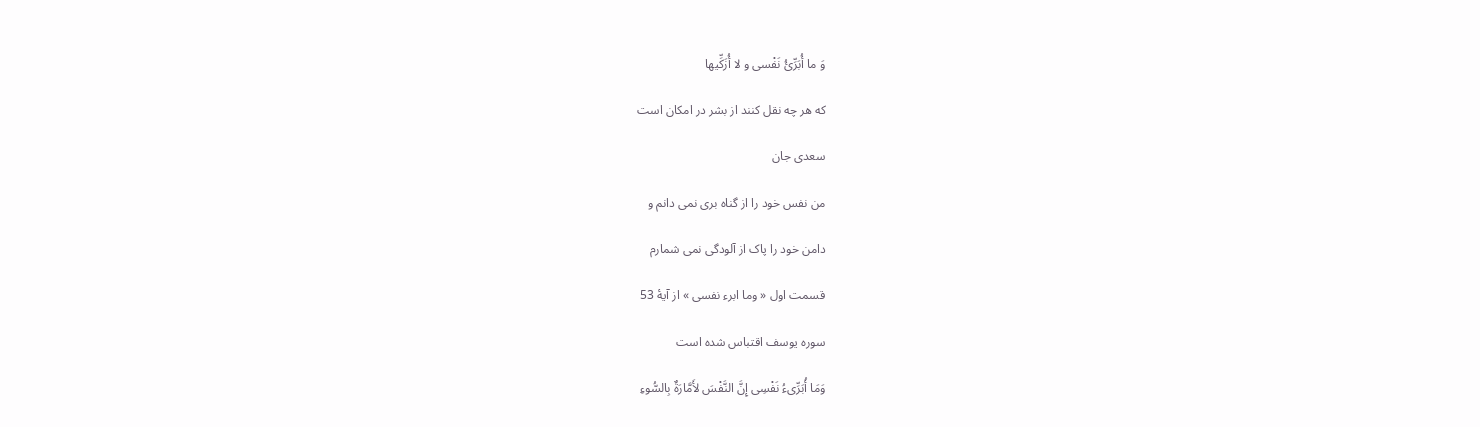وَ ما أُبَرِّئُ نَفْسی و لا أُزَکِّیها

که هر چه نقل کنند از بشر در امکان است

سعدی جان

من نفس خود را از گناه بری نمی دانم و

دامن خود را پاک از آلودگی نمی شمارم

قسمت اول « وما ابرء نفسی » از آیهٔ 53

سوره یوسف اقتباس شده است

وَمَا أُبَرِّیءُ نَفْسِی إِنَّ النَّفْسَ لأَمَّارَةٌ بِالسُّوءِ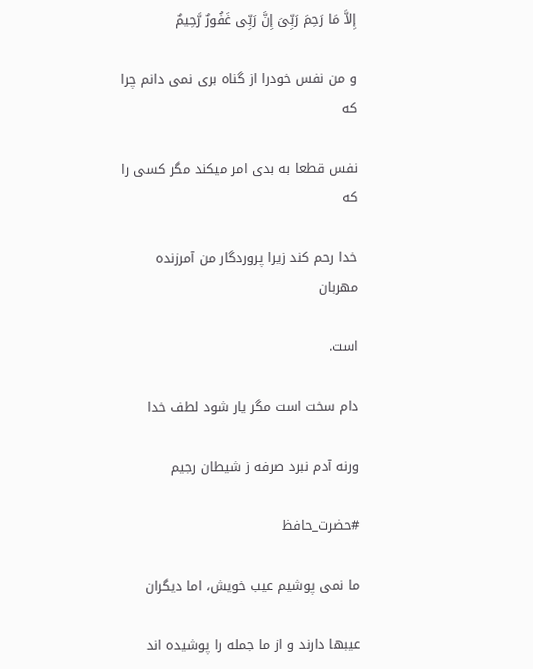إِلاَّ مَا رَحِمَ رَبِّیَ إِنَّ رَبِّی غَفُورٌ رَّحِیمٌ

و من نفس خودرا از گناه بری نمی دانم چرا که

نفس قطعا به بدی امر میکند مگر کسی را که

خدا رحم کند زیرا پروردگار من آمرزنده مهربان

است.

دام سخت است مگر یار شود لطف خدا

ورنه آدم نبرد صرفه ز شیطان رجیم

#حضرت_حافظ

ما نمی پوشیم عیب خویش، اما دیگران

عیبها دارند و از ما جمله را پوشیده‌ اند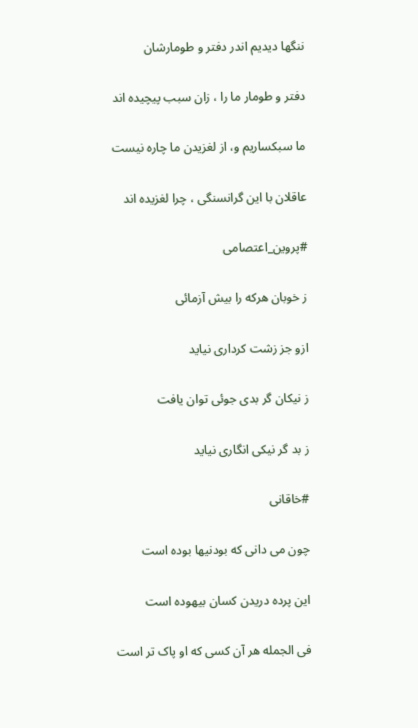ننگها دیدیم اندر دفتر و طومارشان

دفتر و طومار ما را ، زان سبب پیچیده‌ اند

ما سبکساریم و، از لغزیدن ما چاره نیست

عاقلان با این گرانسنگی ، چرا لغزیده‌ اند

#پروین_اعتصامی

ز خوبان هرکه را بیش آزمائی

ازو جز زشت کرداری نیاید

ز نیکان گر بدی جوئی توان یافت

ز بد گر نیکی انگاری نیاید

#خاقانی

چون می دانی که بودنیها بوده است

این پرده دریدن کسان بیهوده است

فی الجمله هر آن کسی که او پاک تر است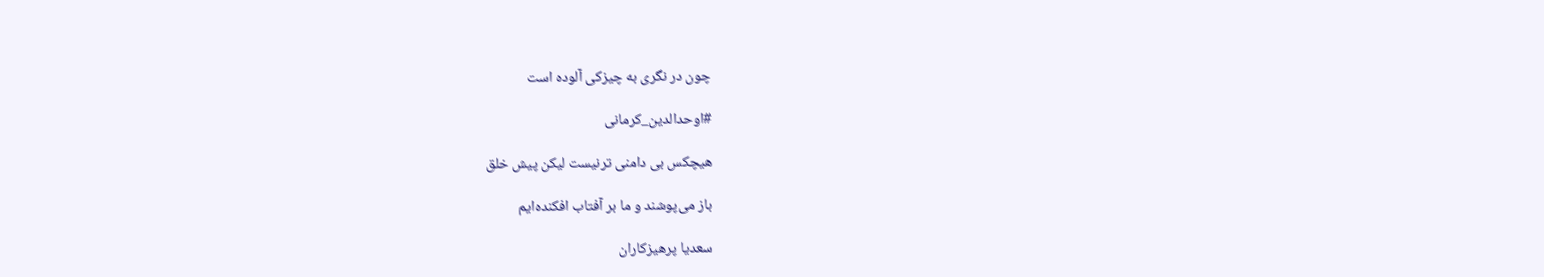چون در نگری به چیزکی آلوده است

#اوحدالدین_کرمانی

هیچکس بی دامنی ترنیست لیکن پیش خلق

باز می‌پوشند و ما بر آفتاب افکنده‌ایم

سعدیا پرهیزکاران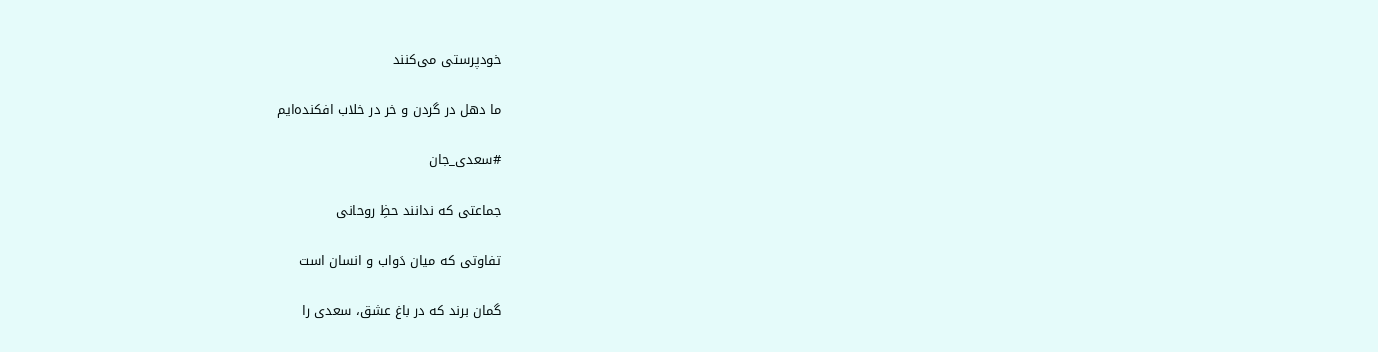خودپرستی می‌کنند

ما دهل در گردن و خر در خلاب افکنده‌ایم

#سعدی_جان

جماعتی که ندانند حظِ روحانی

تفاوتی که میان دَواب و انسان است

گمان برند که در باغ عشق، سعدی را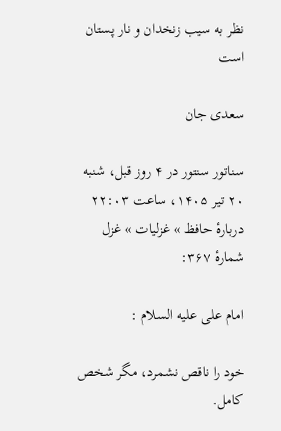نظر به سیب زنخدان و نار پستان است

سعدی جان

سناتور سنتور در ۴ روز قبل، شنبه ۲۰ تیر ۱۴۰۵، ساعت ۲۲:۰۳ دربارهٔ حافظ » غزلیات » غزل شمارهٔ ۳۶۷:

امام علی علیه السلام :

خود را ناقص نشمرد، مگر شخص کامل.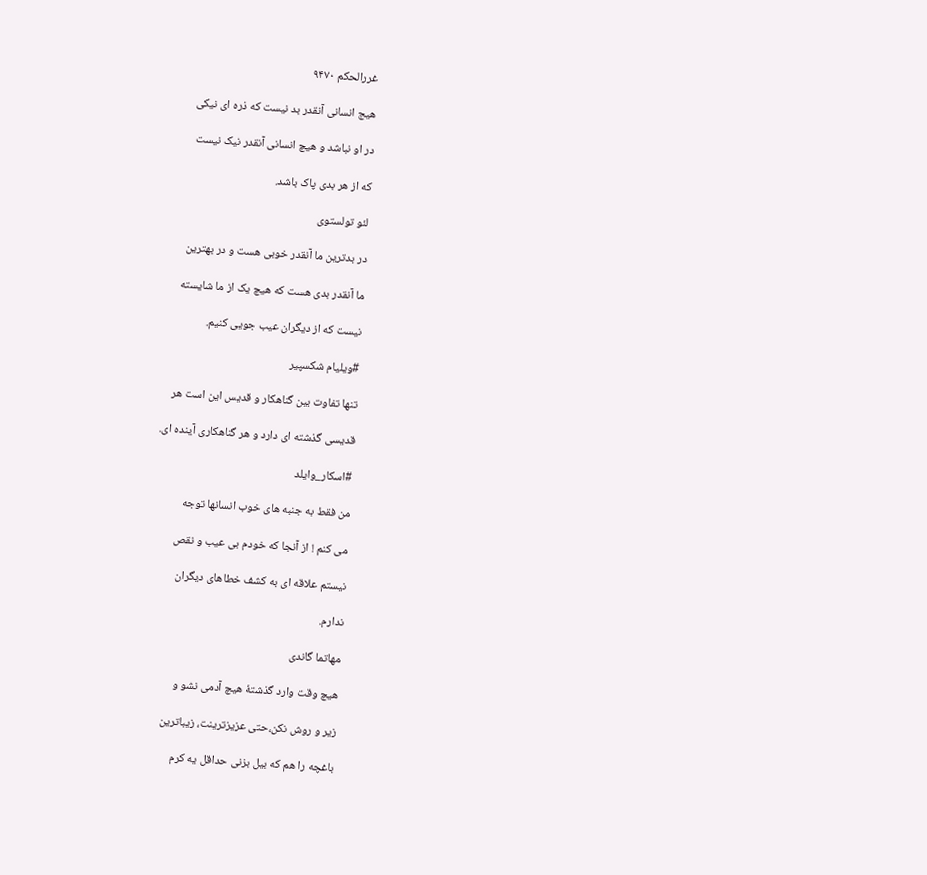غررالحکم ۹۴۷۰

هیج انسانی آنقدر بد نیست که ذره ای نیکی

در او نباشد و هیچ انسانی آنقدر نیک نیست

که از هر بدی پاک باشد.

لئو تولستوی

در بدترین ما آنقدر خوبی هست و در بهترین

ما آنقدر بدی هست که هیچ یک از ما شایسته

نیست که از دیگران عیب جویی کنیم.

#ویلیام شکسپیر

تنها تفاوت بین گناهکار و قدیس این است هر

قدیسی گذشته‌ ای دارد و هر گناهکاری آینده‌ ای.

#اسکار_وایلد

من فقط به جنبه های خوب انسانها توجه

می کنم ! از آنجا که خودم بی عیب و نقص

نیستم علاقه ای به کشف خطاهای دیگران

ندارم.

مهاتما گاندی

هیچ وقت وارد گذشتهٔ هیچ آدمی نشو و

زیر و روش نکن،حتی عزیزترینت، زیباترین

باغچه را هم که بیل بزنی حداقل یه کرم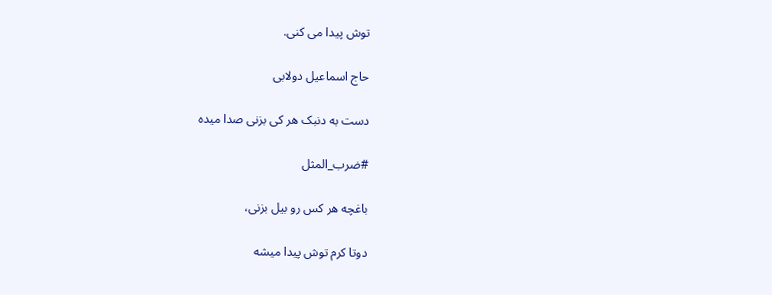توش پیدا می کنی.

حاج اسماعیل دولابی

دست به دنبک هر کی بزنی صدا میده

#ضرب_المثل

باغچه هر کس رو بیل بزنی،

دوتا کرم توش پیدا میشه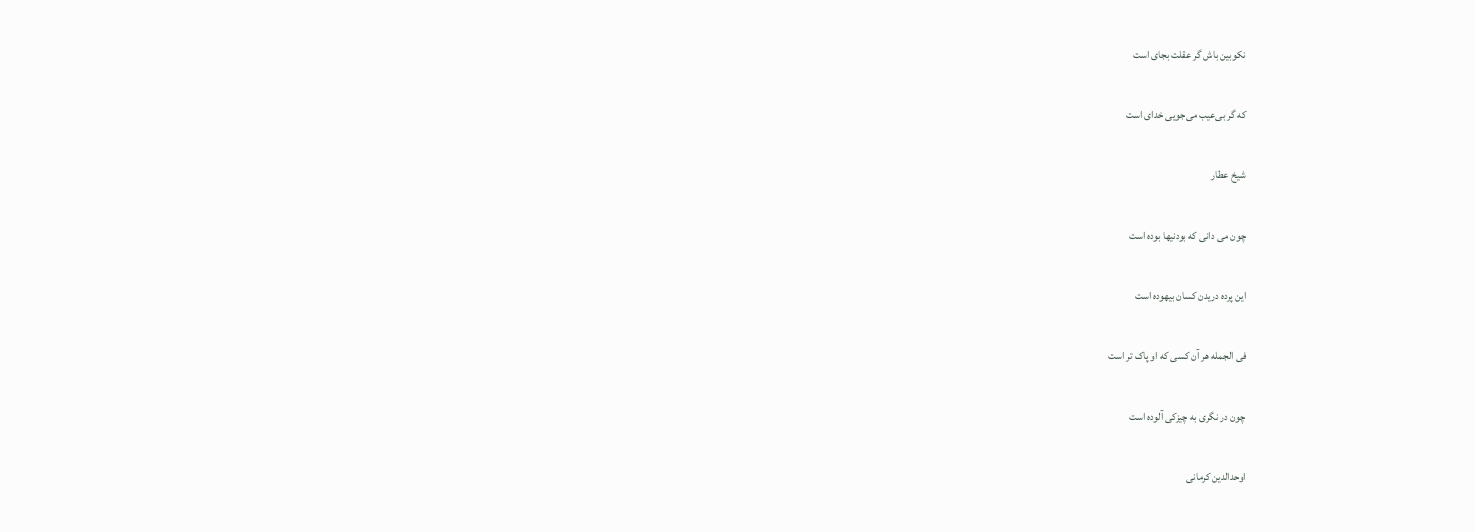نکو‌بین باش گر عقلت بجای است

که گر بی‌عیب می‌جویی خدای است

شیخ عطار

چون می دانی که بودنیها بوده است

این پرده دریدن کسان بیهوده است

فی الجمله هر آن کسی که او پاک تر است

چون در نگری به چیزکی آلوده است

اوحدالدین کرمانی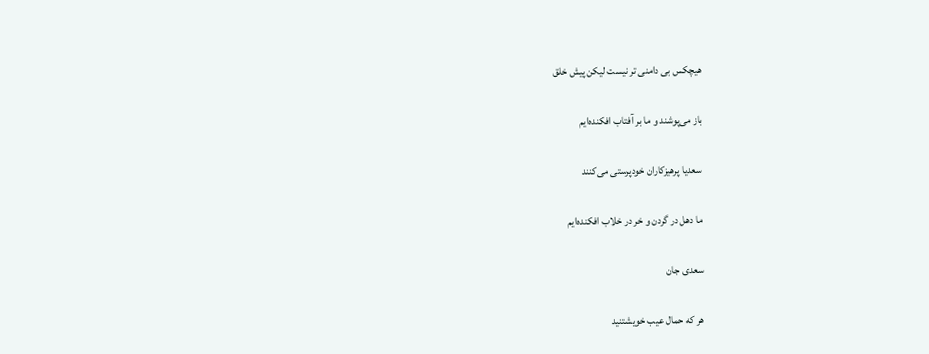هیچکس بی دامنی تر نیست لیکن پیش خلق

باز می‌پوشند و ما بر آفتاب افکنده‌ایم

سعدیا پرهیزکاران خودپرستی می‌کنند

ما دهل در گردن و خر در خلاب افکنده‌ایم

سعدی جان

هر که حمال عیب خویشتنید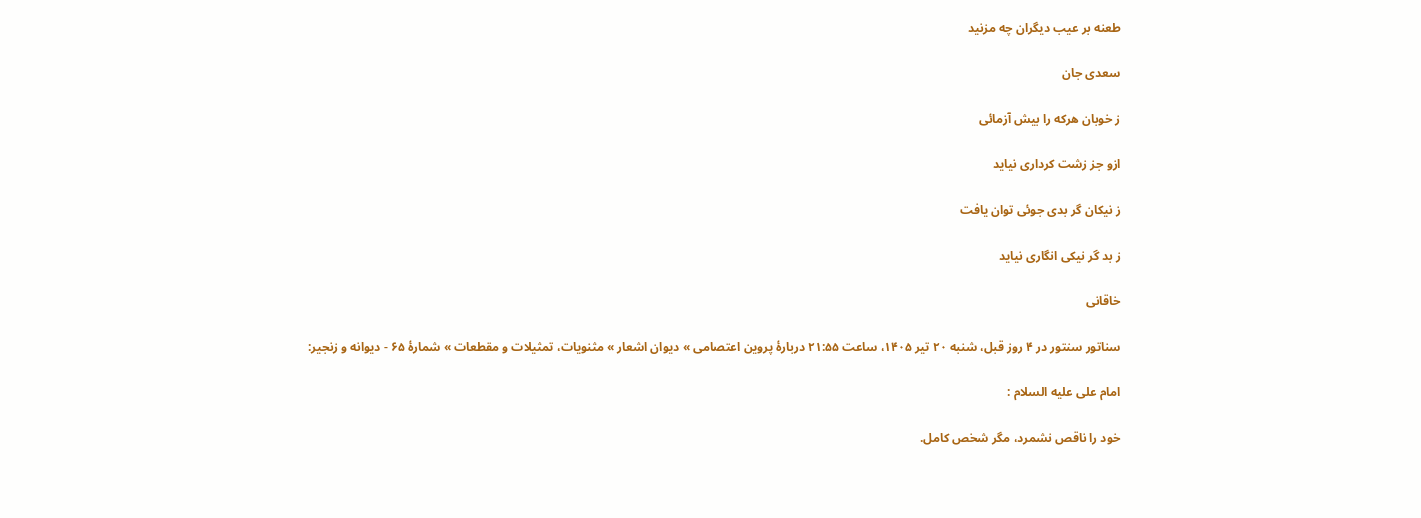طعنه بر عیب دیگران چه مزنید

سعدی جان

ز خوبان هرکه را بیش آزمائی

ازو جز زشت کرداری نیاید

ز نیکان گر بدی جوئی توان یافت

ز بد گر نیکی انگاری نیاید

خاقانی

سناتور سنتور در ۴ روز قبل، شنبه ۲۰ تیر ۱۴۰۵، ساعت ۲۱:۵۵ دربارهٔ پروین اعتصامی » دیوان اشعار » مثنویات، تمثیلات و مقطعات » شمارهٔ ۶۵ - دیوانه و زنجیر:

امام علی علیه السلام :

خود را ناقص نشمرد، مگر شخص کامل.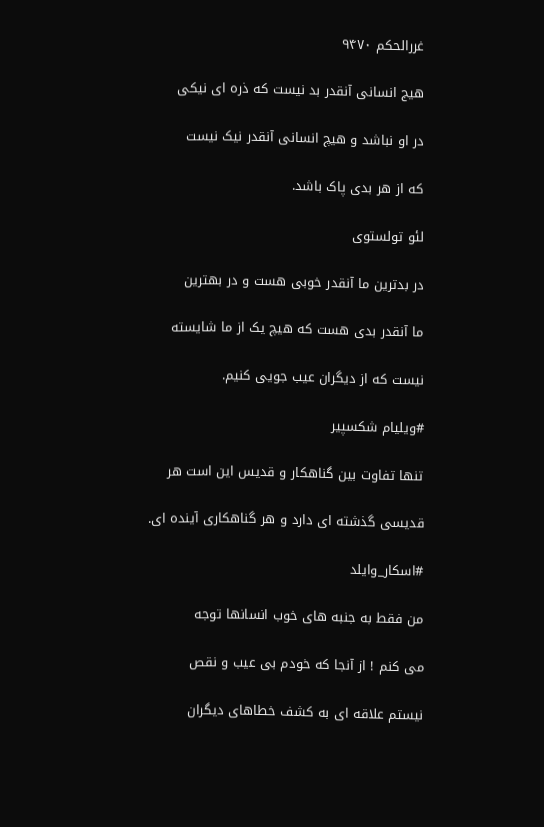غررالحکم ۹۴۷۰

هیج انسانی آنقدر بد نیست که ذره ای نیکی

در او نباشد و هیچ انسانی آنقدر نیک نیست

که از هر بدی پاک باشد.

لئو تولستوی

در بدترین ما آنقدر خوبی هست و در بهترین

ما آنقدر بدی هست که هیچ یک از ما شایسته

نیست که از دیگران عیب جویی کنیم.

#ویلیام شکسپیر

تنها تفاوت بین گناهکار و قدیس این است هر

قدیسی گذشته‌ ای دارد و هر گناهکاری آینده‌ ای.

#اسکار_وایلد

من فقط به جنبه های خوب انسانها توجه

می کنم ! از آنجا که خودم بی عیب و نقص

نیستم علاقه ای به کشف خطاهای دیگران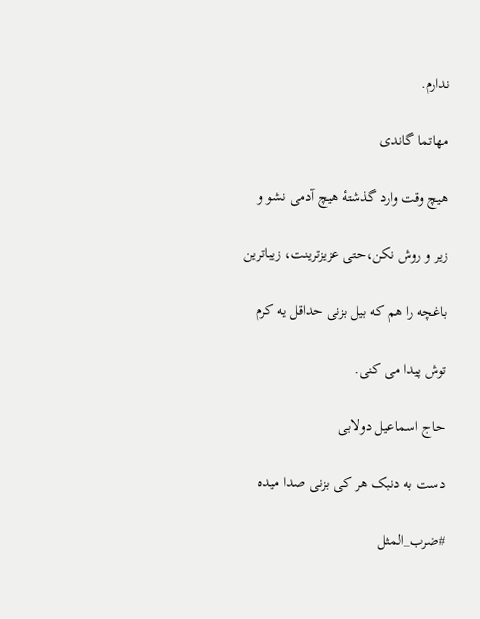ندارم.

مهاتما گاندی

هیچ وقت وارد گذشتهٔ هیچ آدمی نشو و

زیر و روش نکن،حتی عزیزترینت، زیباترین

باغچه را هم که بیل بزنی حداقل یه کرم

توش پیدا می کنی.

حاج اسماعیل دولابی

دست به دنبک هر کی بزنی صدا میده

#ضرب_المثل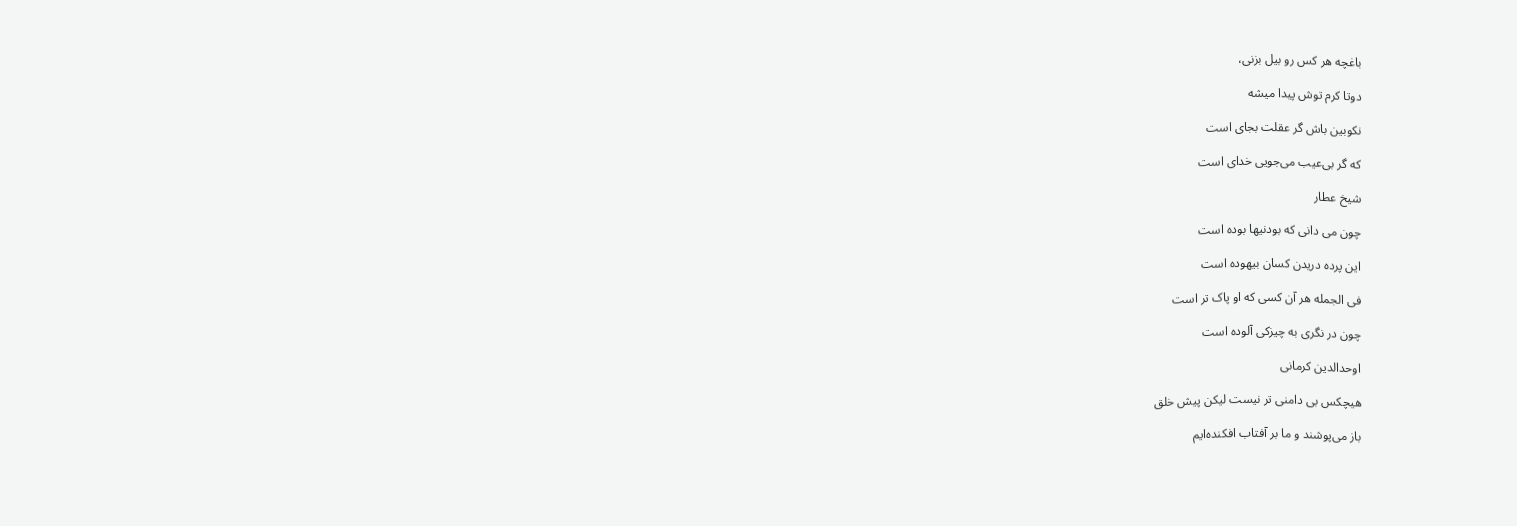باغچه هر کس رو بیل بزنی،

دوتا کرم توش پیدا میشه

نکو‌بین باش گر عقلت بجای است

که گر بی‌عیب می‌جویی خدای است

شیخ عطار

چون می دانی که بودنیها بوده است

این پرده دریدن کسان بیهوده است

فی الجمله هر آن کسی که او پاک تر است

چون در نگری به چیزکی آلوده است

اوحدالدین کرمانی

هیچکس بی دامنی تر نیست لیکن پیش خلق

باز می‌پوشند و ما بر آفتاب افکنده‌ایم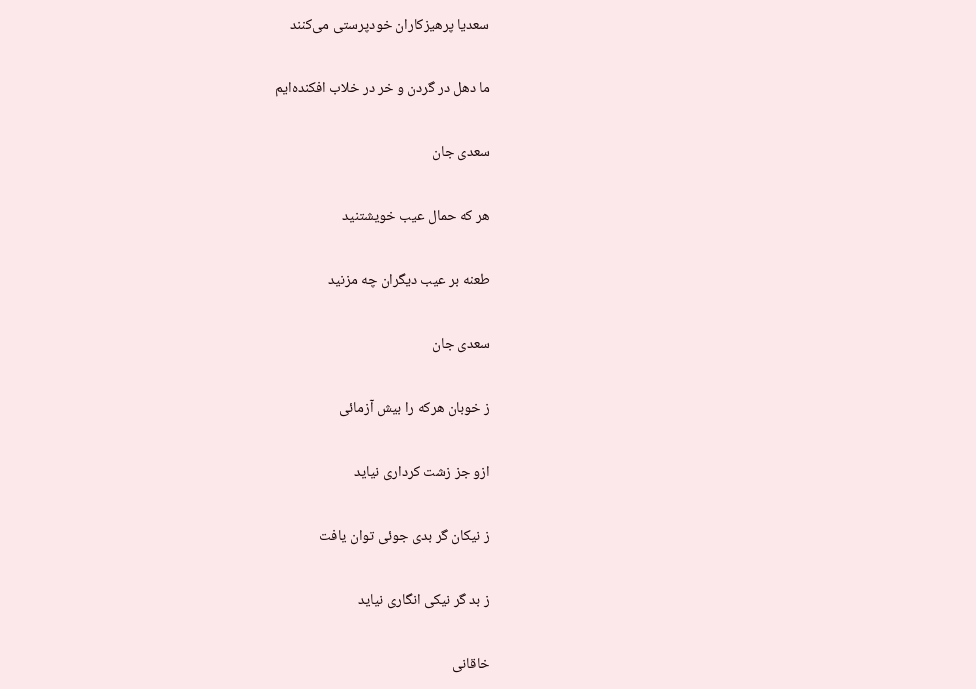سعدیا پرهیزکاران خودپرستی می‌کنند

ما دهل در گردن و خر در خلاب افکنده‌ایم

سعدی جان

هر که حمال عیب خویشتنید

طعنه بر عیب دیگران چه مزنید

سعدی جان

ز خوبان هرکه را بیش آزمائی

ازو جز زشت کرداری نیاید

ز نیکان گر بدی جوئی توان یافت

ز بد گر نیکی انگاری نیاید

خاقانی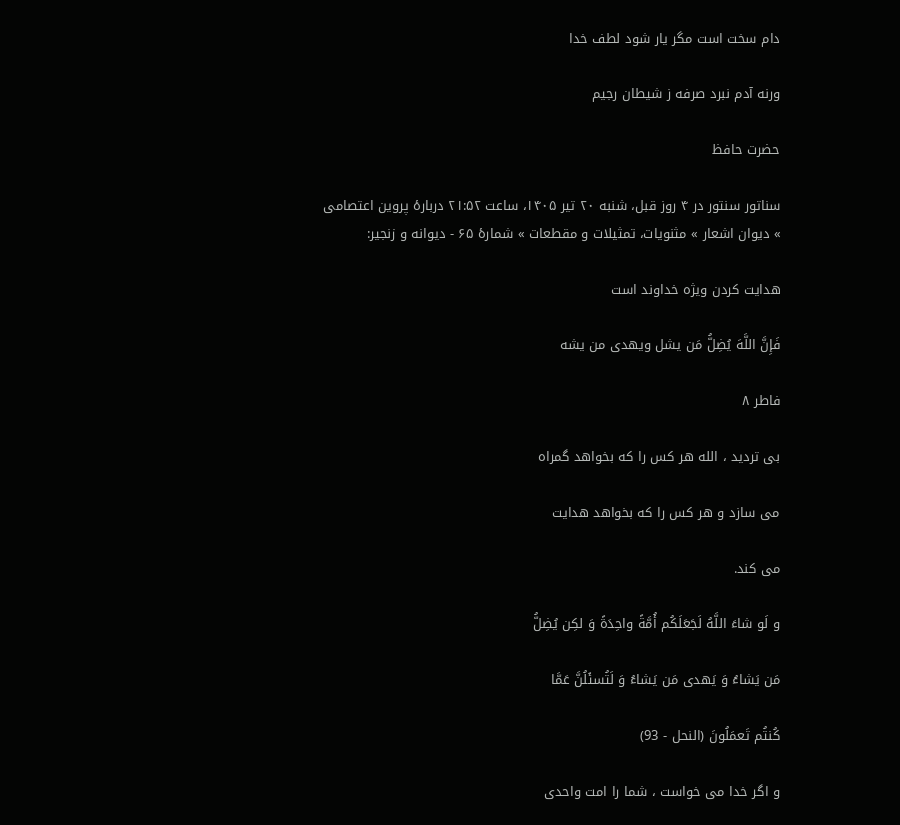دام سخت است مگر یار شود لطف خدا

ورنه آدم نبرد صرفه ز شیطان رجیم

حضرت حافظ

سناتور سنتور در ۴ روز قبل، شنبه ۲۰ تیر ۱۴۰۵، ساعت ۲۱:۵۲ دربارهٔ پروین اعتصامی » دیوان اشعار » مثنویات، تمثیلات و مقطعات » شمارهٔ ۶۵ - دیوانه و زنجیر:

هدایت کردن ویژه خداوند است

فَإِنَّ اللَّهَ یُضِلُّ مَن یشل ویهدی من یشه

فاطر ۸

بی تردید ، الله هر کس را که بخواهد گمراه

می سازد و هر کس را که بخواهد هدایت

می کند.

و لَو شاءَ اللَّهُ لَجَعَلَکُم أُمَّةً واحِدَةً وَ لکِن یُضِلُّ

مَن یَشاءُ وَ یَهدی مَن یَشاءُ وَ لَتُسئَلُنَّ عَمَّا

کُنتُم تَعمَلُونَ (النحل - 93)

و اگر خدا می خواست ، شما را امت واحدی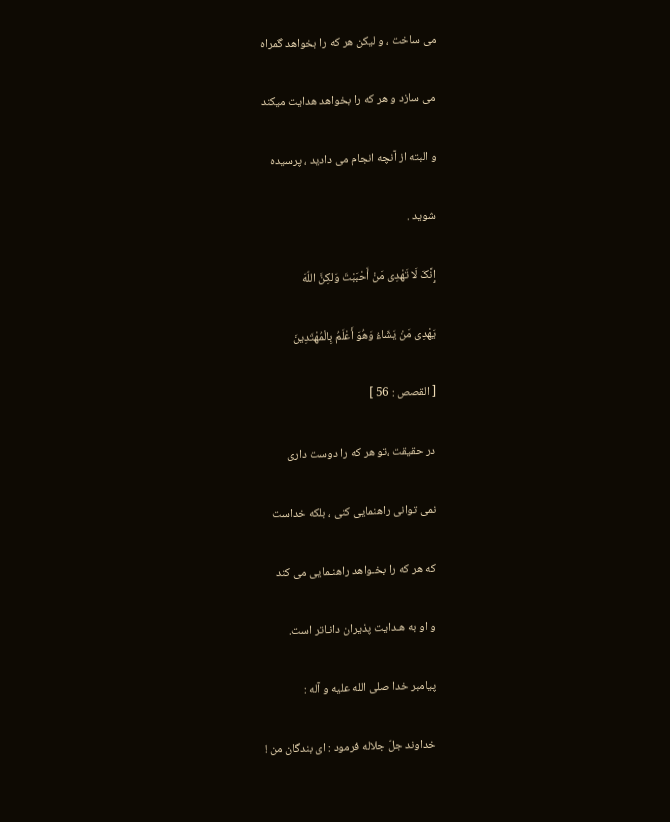می ساخت ، و لیکن هر که را بخواهد گمراه

می سازد و هر که را بخواهد هدایت میکند

و البته از آنچه انجام می دادید ، پرسیده

شوید .

إِنَّکَ لَا تَهْدِی مَنْ أَحْبَبْتَ وَلکِنَّ اللّهَ

یَهْدِی مَنْ یَشَاءُ وَهُوَ أَعْلَمُ بِالْمُهْتَدِینَ

[ القصص : 56 ]

در حقیقت ،تو هر که را دوست داری

نمی توانی راهنمایی کنی ، بلکه خداست

که هر که را بخـواهد راهنـمایی می کند

و او به هـدایت پذیران دانـاتر است.

پیامبر خدا صلی الله علیه و آله :

خداوند جلّ جلاله فرمود : ای بندگان من !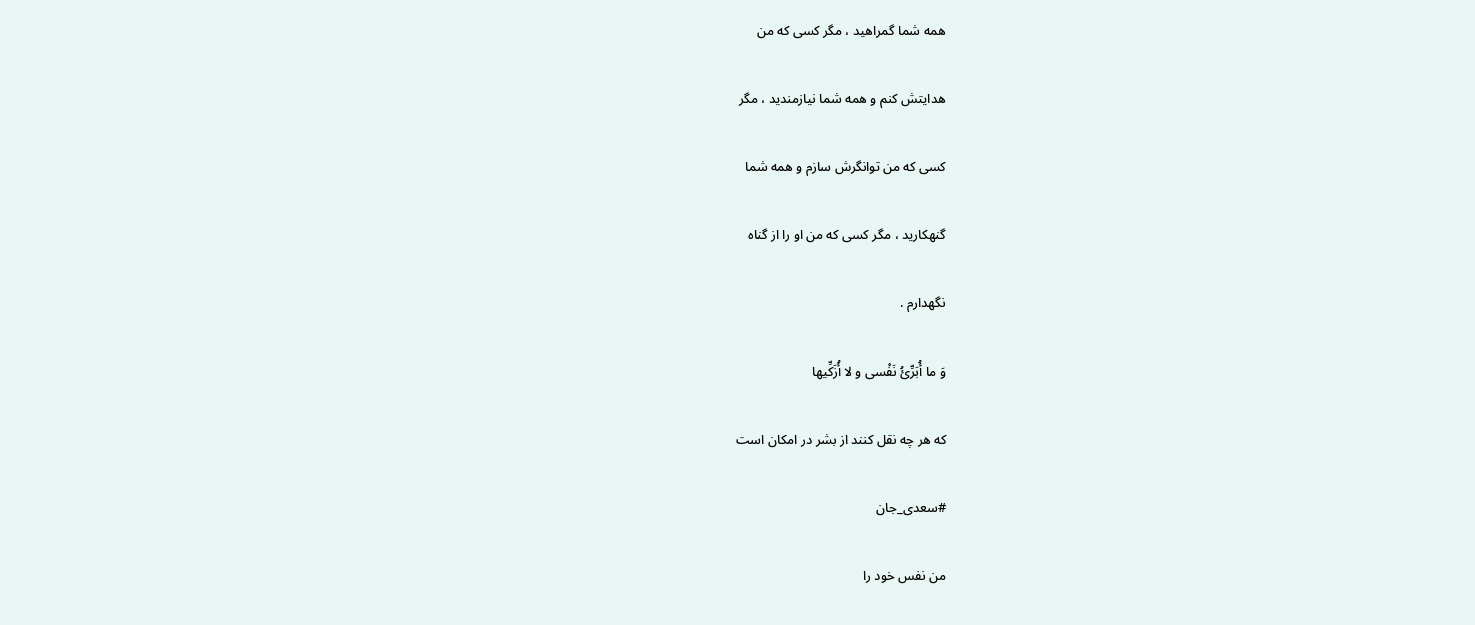همه شما گمراهید ، مگر کسی که من

هدایتش کنم و همه شما نیازمندید ، مگر

کسی که من توانگرش سازم و همه شما

گنهکارید ، مگر کسی که من او را از گناه

نگهدارم .

وَ ما أُبَرِّئُ نَفْسی و لا أُزَکِّیها

که هر چه نقل کنند از بشر در امکان است

#سعدی_جان

من نفس خود را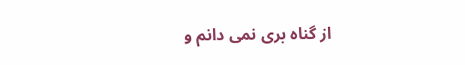از گناه بری نمی دانم و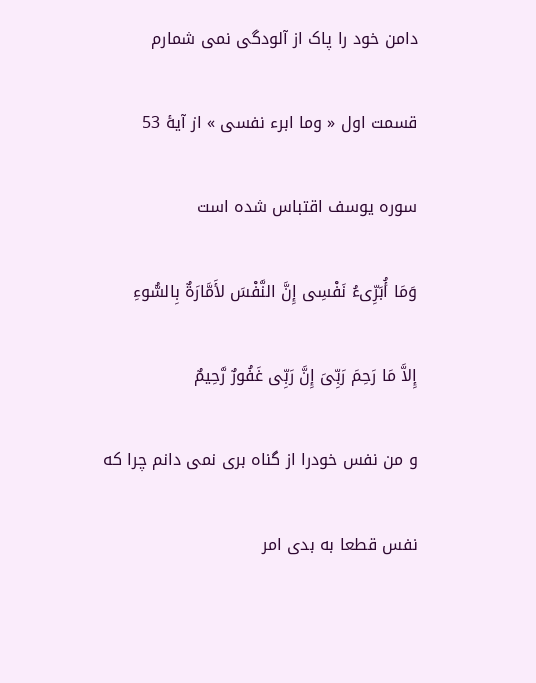دامن خود را پاک از آلودگی نمی شمارم

قسمت اول « وما ابرء نفسی » از آیهٔ 53

سوره یوسف اقتباس شده است

وَمَا أُبَرِّیءُ نَفْسِی إِنَّ النَّفْسَ لأَمَّارَةٌ بِالسُّوءِ

إِلاَّ مَا رَحِمَ رَبِّیَ إِنَّ رَبِّی غَفُورٌ رَّحِیمٌ

و من نفس خودرا از گناه بری نمی دانم چرا که

نفس قطعا به بدی امر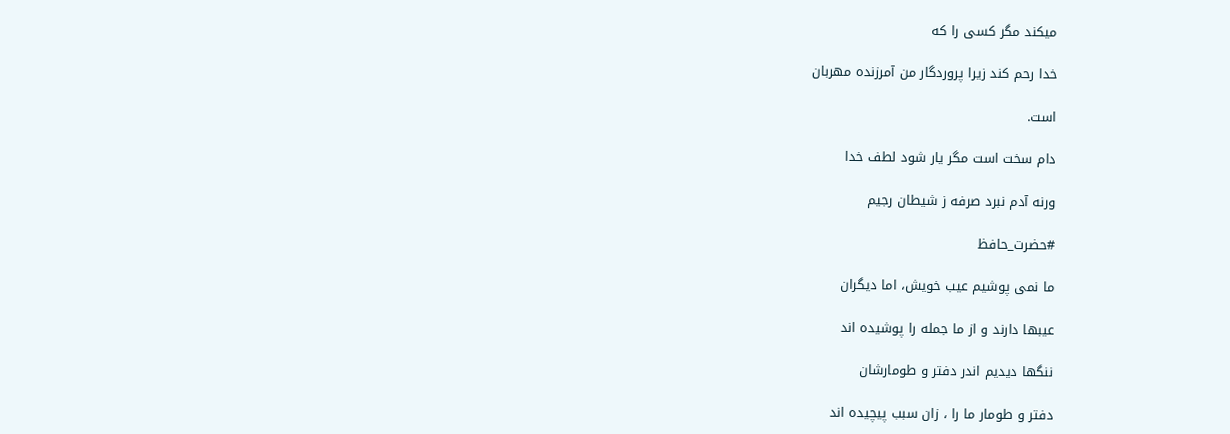میکند مگر کسی را که

خدا رحم کند زیرا پروردگار من آمرزنده مهربان

است.

دام سخت است مگر یار شود لطف خدا

ورنه آدم نبرد صرفه ز شیطان رجیم

#حضرت_حافظ

ما نمی پوشیم عیب خویش، اما دیگران

عیبها دارند و از ما جمله را پوشیده‌ اند

ننگها دیدیم اندر دفتر و طومارشان

دفتر و طومار ما را ، زان سبب پیچیده‌ اند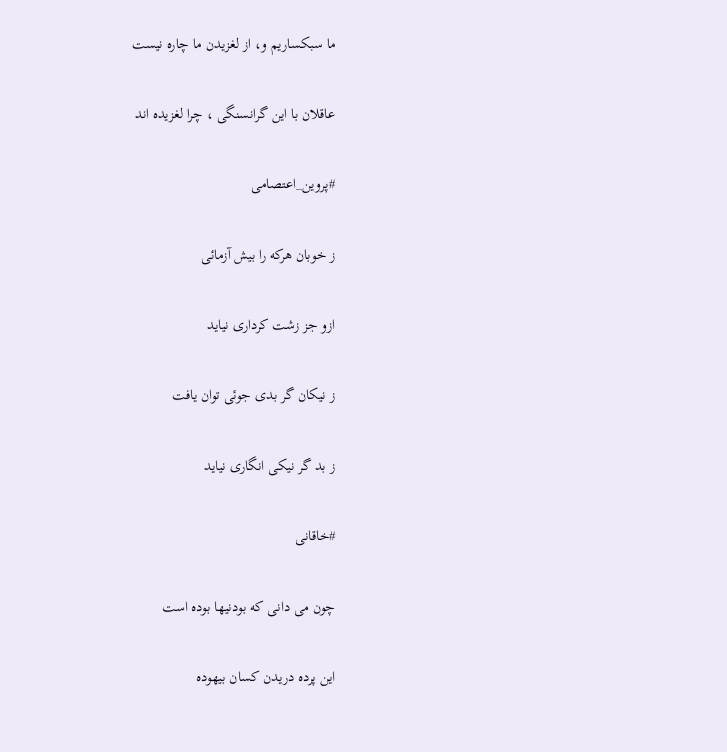ما سبکساریم و، از لغزیدن ما چاره نیست

عاقلان با این گرانسنگی ، چرا لغزیده‌ اند

#پروین_اعتصامی

ز خوبان هرکه را بیش آزمائی

ازو جز زشت کرداری نیاید

ز نیکان گر بدی جوئی توان یافت

ز بد گر نیکی انگاری نیاید

#خاقانی

چون می دانی که بودنیها بوده است

این پرده دریدن کسان بیهوده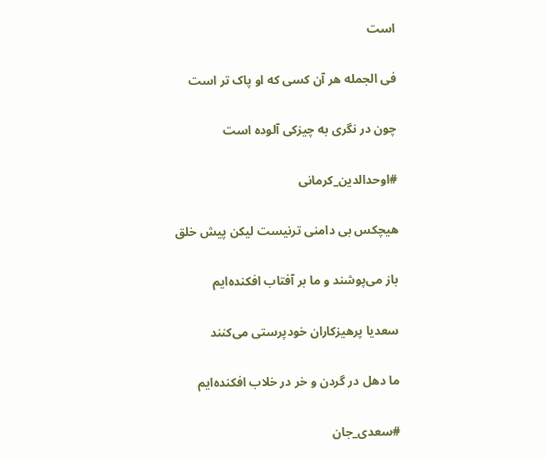است

فی الجمله هر آن کسی که او پاک تر است

چون در نگری به چیزکی آلوده است

#اوحدالدین_کرمانی

هیچکس بی دامنی ترنیست لیکن پیش خلق

باز می‌پوشند و ما بر آفتاب افکنده‌ایم

سعدیا پرهیزکاران خودپرستی می‌کنند

ما دهل در گردن و خر در خلاب افکنده‌ایم

#سعدی_جان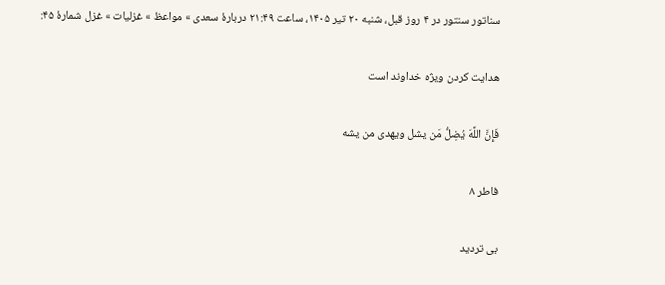سناتور سنتور در ۴ روز قبل، شنبه ۲۰ تیر ۱۴۰۵، ساعت ۲۱:۴۹ دربارهٔ سعدی » مواعظ » غزلیات » غزل شمارهٔ ۴۵:

هدایت کردن ویژه خداوند است

فَإِنَّ اللَّهَ یُضِلُّ مَن یشل ویهدی من یشه

فاطر ۸

بی تردید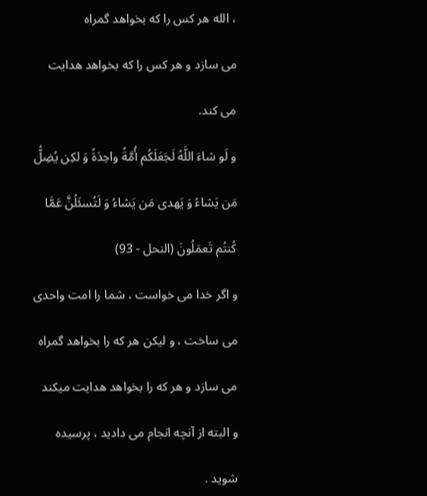، الله هر کس را که بخواهد گمراه

می سازد و هر کس را که بخواهد هدایت

می کند.

و لَو شاءَ اللَّهُ لَجَعَلَکُم أُمَّةً واحِدَةً وَ لکِن یُضِلُّ

مَن یَشاءُ وَ یَهدی مَن یَشاءُ وَ لَتُسئَلُنَّ عَمَّا

کُنتُم تَعمَلُونَ (النحل - 93)

و اگر خدا می خواست ، شما را امت واحدی

می ساخت ، و لیکن هر که را بخواهد گمراه

می سازد و هر که را بخواهد هدایت میکند

و البته از آنچه انجام می دادید ، پرسیده

شوید .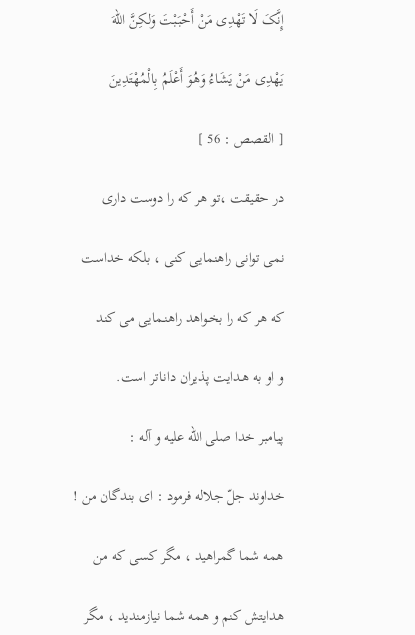إِنَّکَ لَا تَهْدِی مَنْ أَحْبَبْتَ وَلکِنَّ اللّهَ

یَهْدِی مَنْ یَشَاءُ وَهُوَ أَعْلَمُ بِالْمُهْتَدِینَ

[ القصص : 56 ]

در حقیقت ،تو هر که را دوست داری

نمی توانی راهنمایی کنی ، بلکه خداست

که هر که را بخـواهد راهنـمایی می کند

و او به هـدایت پذیران دانـاتر است.

پیامبر خدا صلی الله علیه و آله :

خداوند جلّ جلاله فرمود : ای بندگان من !

همه شما گمراهید ، مگر کسی که من

هدایتش کنم و همه شما نیازمندید ، مگر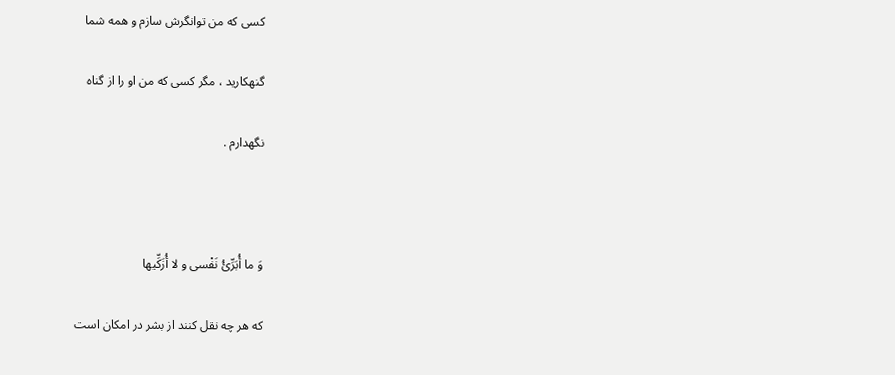کسی که من توانگرش سازم و همه شما

گنهکارید ، مگر کسی که من او را از گناه

نگهدارم .



وَ ما أُبَرِّئُ نَفْسی و لا أُزَکِّیها

که هر چه نقل کنند از بشر در امکان است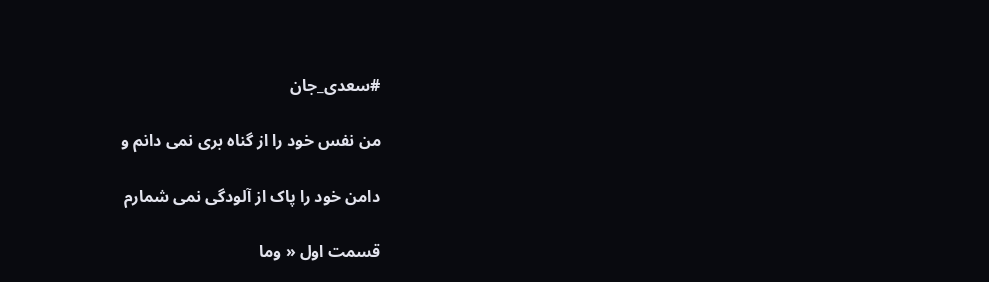#سعدی_جان

من نفس خود را از گناه بری نمی دانم و

دامن خود را پاک از آلودگی نمی شمارم

قسمت اول « وما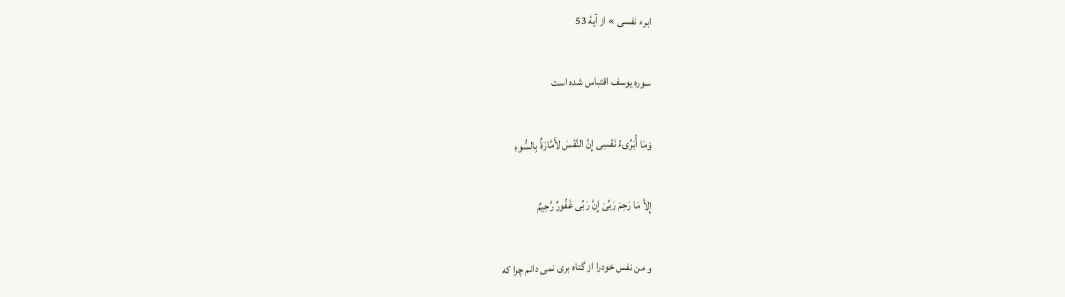ابرء نفسی » از آیهٔ 53

سوره یوسف اقتباس شده است

وَمَا أُبَرِّیءُ نَفْسِی إِنَّ النَّفْسَ لأَمَّارَةٌ بِالسُّوءِ

إِلاَّ مَا رَحِمَ رَبِّیَ إِنَّ رَبِّی غَفُورٌ رَّحِیمٌ

و من نفس خودرا از گناه بری نمی دانم چرا که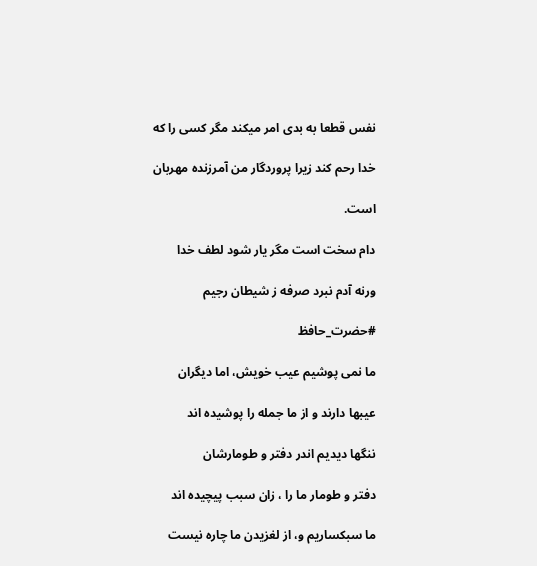نفس قطعا به بدی امر میکند مگر کسی را که

خدا رحم کند زیرا پروردگار من آمرزنده مهربان

است.

دام سخت است مگر یار شود لطف خدا

ورنه آدم نبرد صرفه ز شیطان رجیم

#حضرت_حافظ

ما نمی پوشیم عیب خویش، اما دیگران

عیبها دارند و از ما جمله را پوشیده‌ اند

ننگها دیدیم اندر دفتر و طومارشان

دفتر و طومار ما را ، زان سبب پیچیده‌ اند

ما سبکساریم و، از لغزیدن ما چاره نیست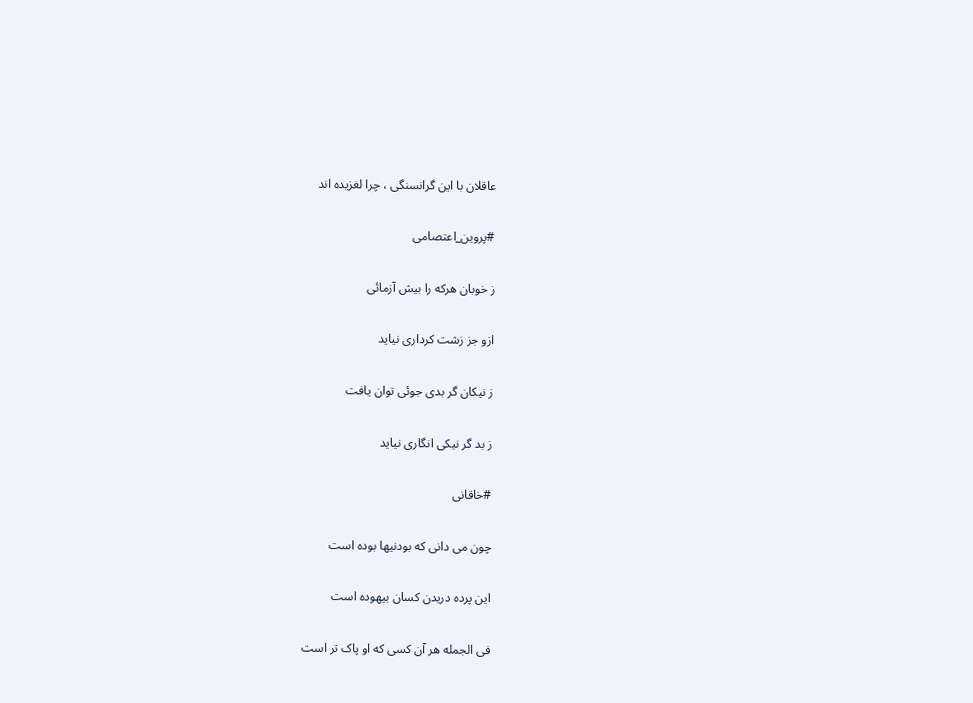عاقلان با این گرانسنگی ، چرا لغزیده‌ اند

#پروین_اعتصامی

ز خوبان هرکه را بیش آزمائی

ازو جز زشت کرداری نیاید

ز نیکان گر بدی جوئی توان یافت

ز بد گر نیکی انگاری نیاید

#خاقانی

چون می دانی که بودنیها بوده است

این پرده دریدن کسان بیهوده است

فی الجمله هر آن کسی که او پاک تر است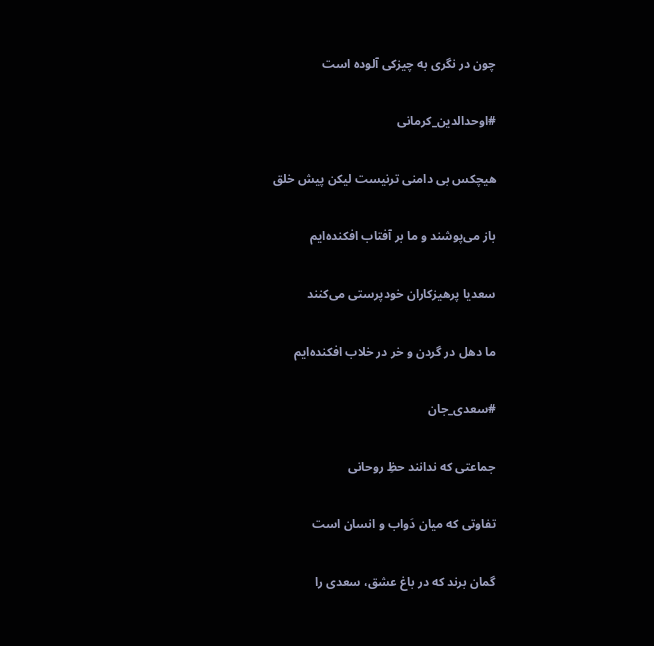چون در نگری به چیزکی آلوده است

#اوحدالدین_کرمانی

هیچکس بی دامنی ترنیست لیکن پیش خلق

باز می‌پوشند و ما بر آفتاب افکنده‌ایم

سعدیا پرهیزکاران خودپرستی می‌کنند

ما دهل در گردن و خر در خلاب افکنده‌ایم

#سعدی_جان

جماعتی که ندانند حظِ روحانی

تفاوتی که میان دَواب و انسان است

گمان برند که در باغ عشق، سعدی را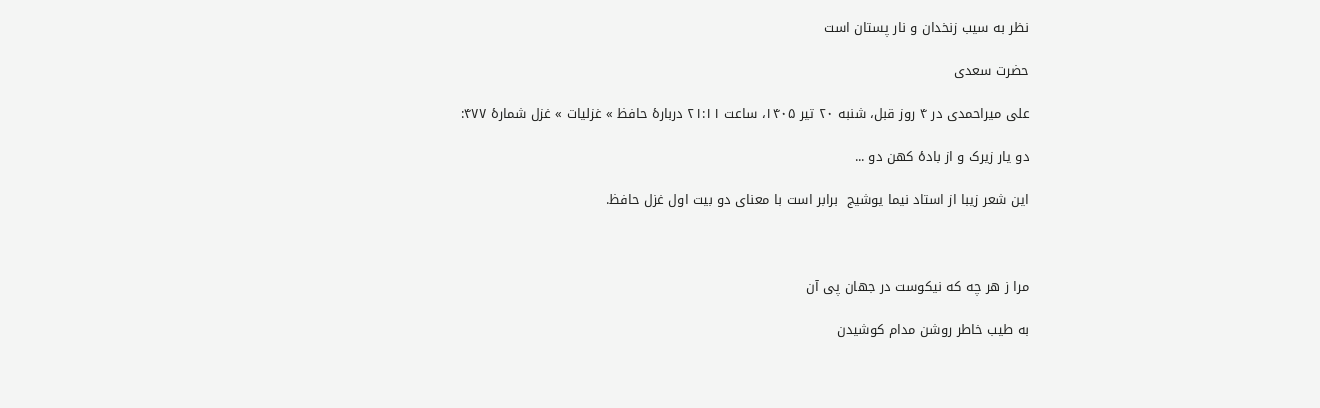نظر به سیب زنخدان و نار پستان است

حضرت سعدی

علی میراحمدی در ۴ روز قبل، شنبه ۲۰ تیر ۱۴۰۵، ساعت ۲۱:۱۱ دربارهٔ حافظ » غزلیات » غزل شمارهٔ ۴۷۷:

دو یار زیرک و از بادهٔ کهن دو ...

این شعر زیبا از استاد نیما یوشیج  برابر است با معنای دو بیت اول غزل حافظ.



مرا ز هر چه که نیکوست در جهان پی آن

به طیب خاطر روشن مدام کوشیدن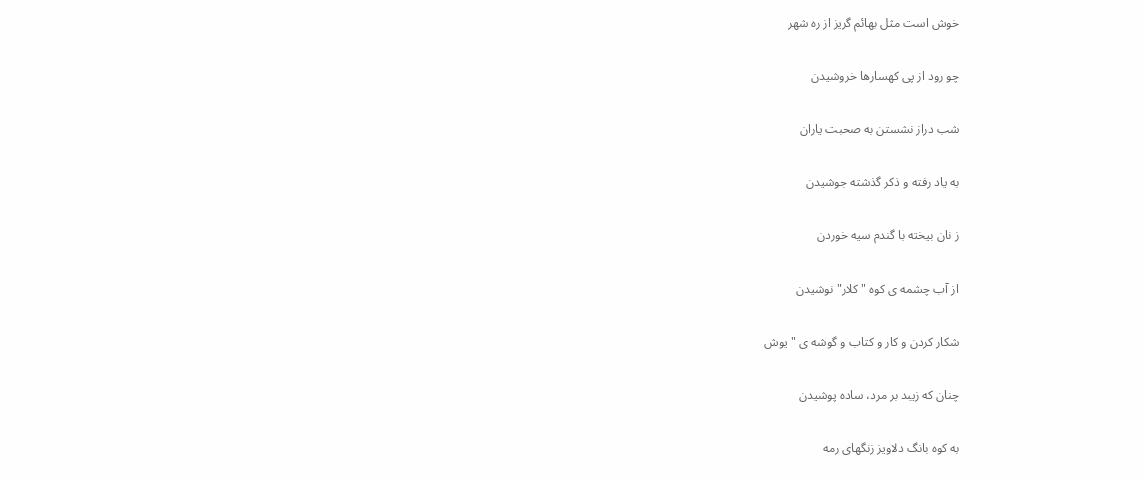خوش است مثل بهائم گریز از ره شهر

چو رود از پی کهسارها خروشیدن

شب دراز نشستن به صحبت یاران

به یاد رفته و ذکر گذشته جوشیدن

ز نان بیخته با گندم سیه خوردن

از آب چشمه ی کوه " کلار" نوشیدن

شکار کردن و کار و کتاب و گوشه ی " یوش

چنان که زیبد بر مرد، ساده پوشیدن

به کوه بانگ دلاویز زنگهای رمه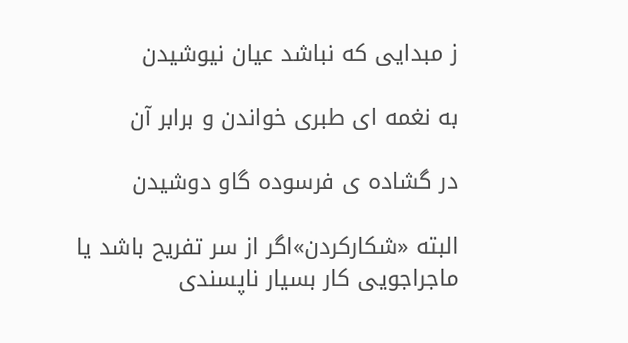ز مبدایی که نباشد عیان نیوشیدن

به نغمه ای طبری خواندن و برابر آن

در گشاده ی فرسوده گاو دوشیدن

البته «شکارکردن»اگر از سر تفریح باشد یا ماجراجویی کار بسیار ناپسندی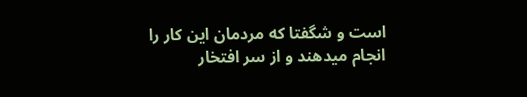است و شگفتا که مردمان این کار را انجام میدهند و از سر افتخار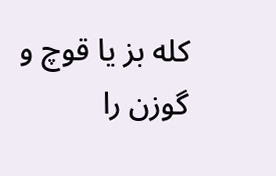کله بز یا قوچ و گوزن را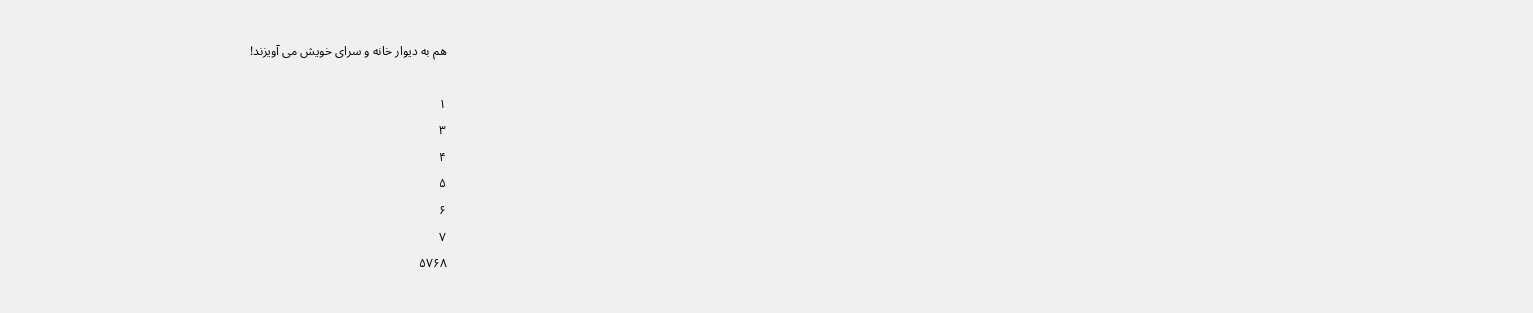هم به دیوار خانه و سرای خویش می آویزند!

۱
۳
۴
۵
۶
۷
۵۷۶۸